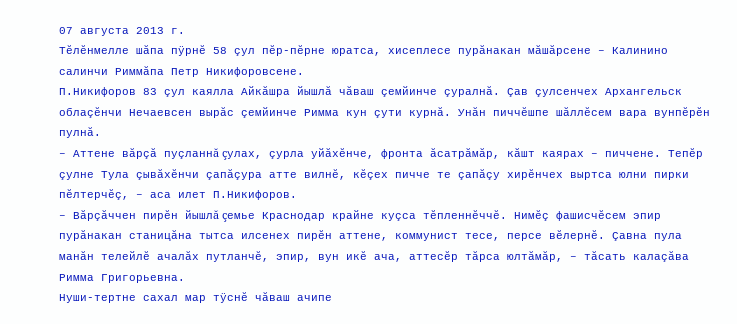07 августа 2013 г.
Тĕлĕнмелле шăпа пÿрнĕ 58 çул пĕр-пĕрне юратса, хисеплесе пурăнакан мăшăрсене – Калинино салинчи Риммăпа Петр Никифоровсене.
П.Никифоров 83 çул каялла Айкăшра йышлă чăваш çемйинче çуралнă. Çав çулсенчех Архангельск облаçĕнчи Нечаевсен вырăс çемйинче Римма кун çути курнă. Унăн пиччĕшпе шăллĕсем вара вунпĕрĕн пулнă.
– Аттене вăрçă пуçланнă çулах, çурла уйăхĕнче, фронта ăсатрăмăр, кăшт каярах – пиччене. Тепĕр çулне Тула çывăхĕнчи çапăçура атте вилнĕ, кĕçех пичче те çапăçу хирĕнчех выртса юлни пирки пĕлтерчĕç, – аса илет П.Никифоров.
– Вăрçăччен пирĕн йышлă çемье Краснодар крайне куçса тĕпленнĕччĕ. Нимĕç фашисчĕсем эпир пурăнакан станицăна тытса илсенех пирĕн аттене, коммунист тесе, персе вĕлернĕ. Çавна пула манăн телейлĕ ачалăх путланчĕ, эпир, вун икĕ ача, аттесĕр тăрса юлтăмăр, – тăсать калаçăва Римма Григорьевна.
Нуши-тертне сахал мар тÿснĕ чăваш ачипе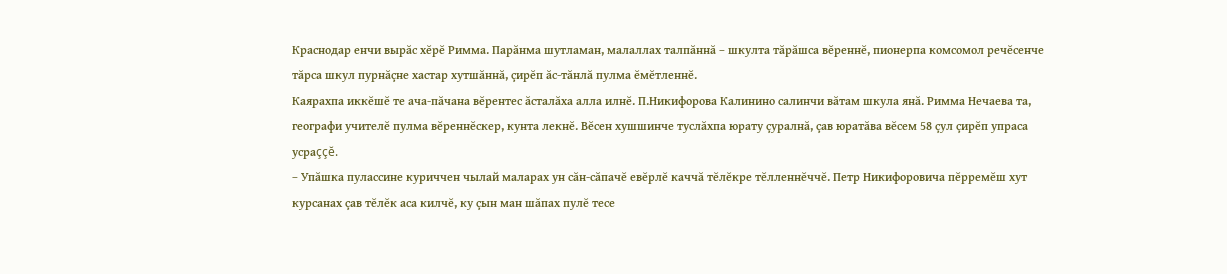Краснодар енчи вырăс хĕрĕ Римма. Парăнма шутламан, малаллах талпăннă – шкулта тăрăшса вĕреннĕ, пионерпа комсомол речĕсенче тăрса шкул пурнăçне хастар хутшăннă, çирĕп ăс-тăнлă пулма ĕмĕтленнĕ.
Каярахпа иккĕшĕ те ача-пăчана вĕрентес ăсталăха алла илнĕ. П.Никифорова Калинино салинчи вăтам шкула янă. Римма Нечаева та, географи учителĕ пулма вĕреннĕскер, кунта лекнĕ. Вĕсен хушшинче туслăхпа юрату çуралнă, çав юратăва вĕсем 58 çул çирĕп упраса усраççĕ.
– Упăшка пулассине куриччен чылай маларах ун сăн-сăпачĕ евĕрлĕ каччă тĕлĕкре тĕлленнĕччĕ. Петр Никифоровича пĕрремĕш хут курсанах çав тĕлĕк аса килчĕ, ку çын ман шăпах пулĕ тесе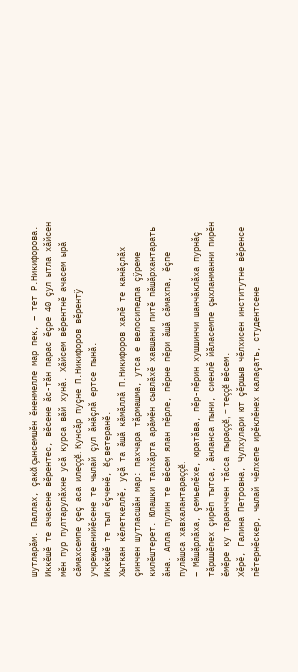шутларăм. Паллах, çакă çынсемшĕн ĕненмелле мар пек, – тет Р.Никифорова.
Иккĕшĕ те ачасене вĕрентес, вĕсене ăс-тăн парас ĕçре 40 çул ытла хăйсен мĕн пур пултарулăхне усă курса вăй хунă. Хăйсем вĕрентнĕ ачасем ырă сăмахсемпе çеç аса илеççĕ. Кунсăр пуçне П.Никифоров вĕрентÿ учрежденийĕсене те чылай çул ăнăçлă ертсе пынă.
Иккĕшĕ те тыл ĕçченĕ, ĕç ветеранĕ.
Хыткан кĕлеткеллĕ, уçă та ăшă кăмăллă П.Никифоров халĕ те канăçлăх çинчен шутласшăн мар: пахчара тăрмашма, утса е велосипедпа çÿреме килĕштерет. Юлашки тапхăрта арăмĕн сывлăхĕ хавшани питĕ пăшăрхантарать ăна. Апла пулин те вĕсем ялан пĕрле, пĕрне пĕри ăшă сăмахпа, ĕçпе пулăшса хавхалантараççĕ.
– Мăшăрлăха, çемьелĕхе, юратăва, пĕр-пĕрин хушшинчи шанчăклăха пурнăç тăршшĕпех çирĕп тытса, ăнланса пыни, сиенлĕ йăласемпе çыхланманни пирĕн ĕмĕре ку таранччен тăсса пыраççĕ, – теççĕ вĕсем.
Хĕрĕ, Галина Петровна, Чулхулари ют çĕршыв чĕлхисен институтне вĕренсе пĕтернĕскер, чылай чĕлхепе ирĕклĕнех калаçать, студентсене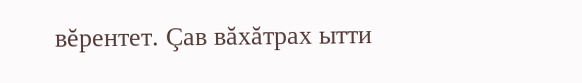вĕрентет. Çав вăхăтрах ытти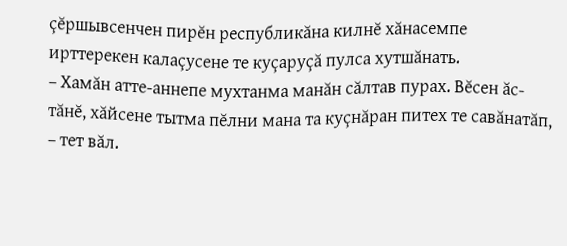çĕршывсенчен пирĕн республикăна килнĕ хăнасемпе ирттерекен калаçусене те куçаруçă пулса хутшăнать.
– Хамăн атте-аннепе мухтанма манăн сăлтав пурах. Вĕсен ăс-тăнĕ, хăйсене тытма пĕлни мана та куçнăран питех те савăнатăп, – тет вăл.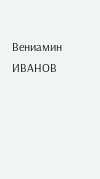Вениамин ИВАНОВ